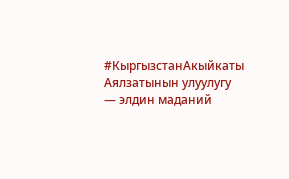#КыргызстанАкыйкаты Аялзатынын улуулугу — элдин маданий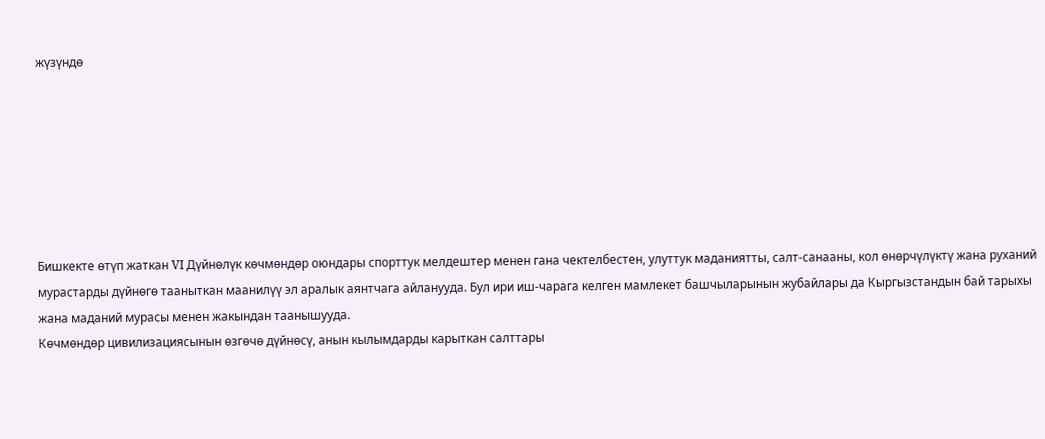жүзүндө







Бишкекте өтүп жаткан VI Дүйнөлүк көчмөндөр оюндары спорттук мелдештер менен гана чектелбестен, улуттук маданиятты, салт-санааны, кол өнөрчүлүктү жана руханий мурастарды дүйнөгө тааныткан маанилүү эл аралык аянтчага айланууда. Бул ири иш-чарага келген мамлекет башчыларынын жубайлары да Кыргызстандын бай тарыхы жана маданий мурасы менен жакындан таанышууда.
Көчмөндөр цивилизациясынын өзгөчө дүйнөсү, анын кылымдарды карыткан салттары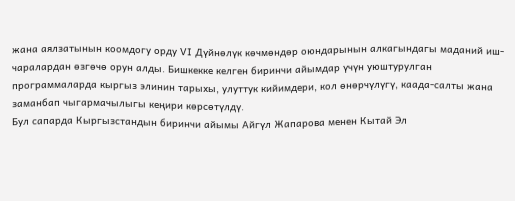жана аялзатынын коомдогу орду VI Дүйнөлүк көчмөндөр оюндарынын алкагындагы маданий иш-чаралардан өзгөчө орун алды. Бишкекке келген биринчи айымдар үчүн уюштурулган программаларда кыргыз элинин тарыхы, улуттук кийимдери, кол өнөрчүлүгү, каада-салты жана заманбап чыгармачылыгы кеңири көрсөтүлдү.
Бул сапарда Кыргызстандын биринчи айымы Айгүл Жапарова менен Кытай Эл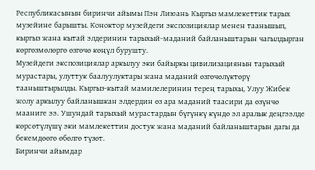Республикасынын биринчи айымы Пэн Лиюань Кыргыз мамлекеттик тарых музейине барышты. Коноктор музейдеги экспозициялар менен таанышып, кыргыз жана кытай элдеринин тарыхый-маданий байланыштарын чагылдырган көргөзмөлөргө өзгөчө көңүл бурушту.
Музейдеги экспозициялар аркылуу эки байыркы цивилизациянын тарыхый мурастары, улуттук баалуулуктары жана маданий өзгөчөлүктөрү тааныштырылды. Кыргыз-кытай мамилелеринин терең тарыхы, Улуу Жибек жолу аркылуу байланышкан элдердин өз ара маданий таасири да өзүнчө мааниге ээ. Ушундай тарыхый мурастардын бүгүнкү күндө эл аралык деңгээлде көрсөтүлүшү эки мамлекеттин достук жана маданий байланыштарын дагы да бекемдөөгө өбөлгө түзөт.
Биринчи айымдар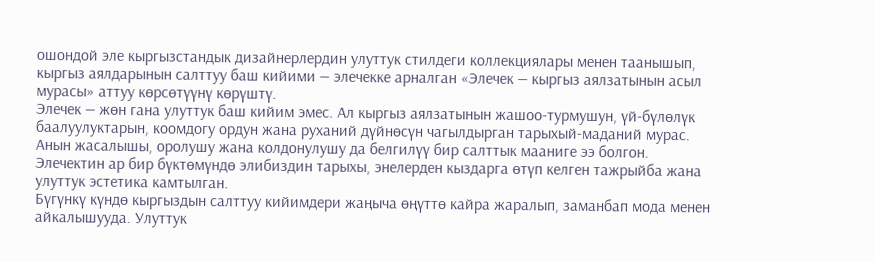ошондой эле кыргызстандык дизайнерлердин улуттук стилдеги коллекциялары менен таанышып, кыргыз аялдарынын салттуу баш кийими — элечекке арналган «Элечек — кыргыз аялзатынын асыл мурасы» аттуу көрсөтүүнү көрүштү.
Элечек — жөн гана улуттук баш кийим эмес. Ал кыргыз аялзатынын жашоо-турмушун, үй-бүлөлүк баалуулуктарын, коомдогу ордун жана руханий дүйнөсүн чагылдырган тарыхый-маданий мурас. Анын жасалышы, оролушу жана колдонулушу да белгилүү бир салттык мааниге ээ болгон. Элечектин ар бир бүктөмүндө элибиздин тарыхы, энелерден кыздарга өтүп келген тажрыйба жана улуттук эстетика камтылган.
Бүгүнкү күндө кыргыздын салттуу кийимдери жаңыча өңүттө кайра жаралып, заманбап мода менен айкалышууда. Улуттук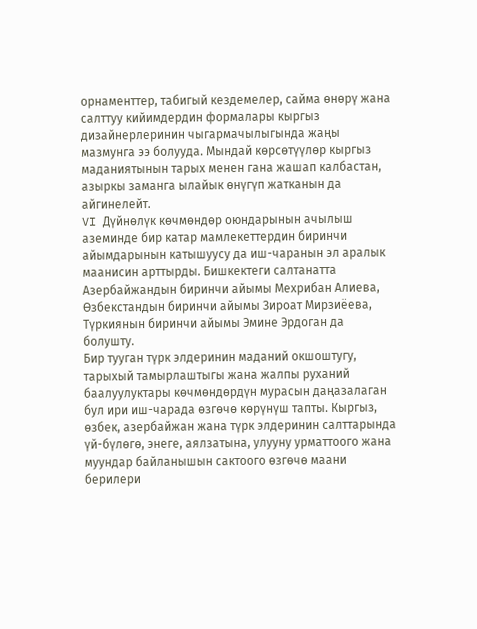орнаменттер, табигый кездемелер, сайма өнөрү жана салттуу кийимдердин формалары кыргыз дизайнерлеринин чыгармачылыгында жаңы мазмунга ээ болууда. Мындай көрсөтүүлөр кыргыз маданиятынын тарых менен гана жашап калбастан, азыркы заманга ылайык өнүгүп жатканын да айгинелейт.
VI Дүйнөлүк көчмөндөр оюндарынын ачылыш аземинде бир катар мамлекеттердин биринчи айымдарынын катышуусу да иш-чаранын эл аралык маанисин арттырды. Бишкектеги салтанатта Азербайжандын биринчи айымы Мехрибан Алиева, Өзбекстандын биринчи айымы Зироат Мирзиёева, Түркиянын биринчи айымы Эмине Эрдоган да болушту.
Бир тууган түрк элдеринин маданий окшоштугу, тарыхый тамырлаштыгы жана жалпы руханий баалуулуктары көчмөндөрдүн мурасын даңазалаган бул ири иш-чарада өзгөчө көрүнүш тапты. Кыргыз, өзбек, азербайжан жана түрк элдеринин салттарында үй-бүлөгө, энеге, аялзатына, улууну урматтоого жана муундар байланышын сактоого өзгөчө маани берилери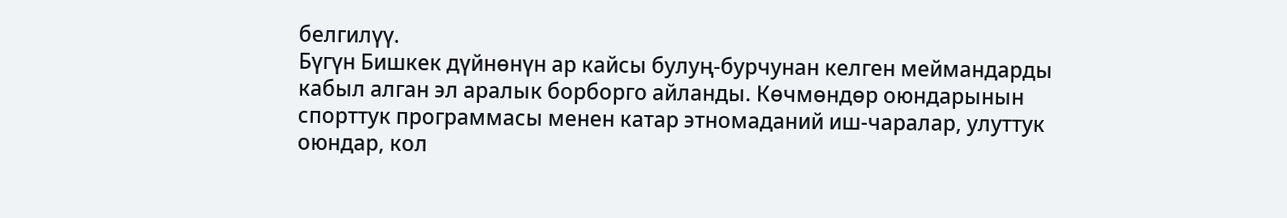белгилүү.
Бүгүн Бишкек дүйнөнүн ар кайсы булуң-бурчунан келген меймандарды кабыл алган эл аралык борборго айланды. Көчмөндөр оюндарынын спорттук программасы менен катар этномаданий иш-чаралар, улуттук оюндар, кол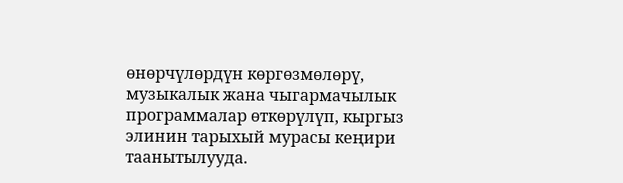өнөрчүлөрдүн көргөзмөлөрү, музыкалык жана чыгармачылык программалар өткөрүлүп, кыргыз элинин тарыхый мурасы кеңири таанытылууда.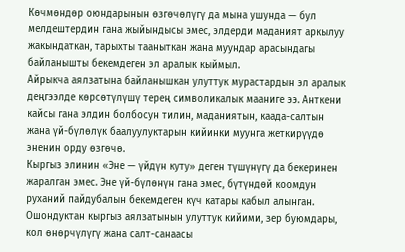Көчмөндөр оюндарынын өзгөчөлүгү да мына ушунда — бул мелдештердин гана жыйындысы эмес, элдерди маданият аркылуу жакындаткан, тарыхты тааныткан жана муундар арасындагы байланышты бекемдеген эл аралык кыймыл.
Айрыкча аялзатына байланышкан улуттук мурастардын эл аралык деңгээлде көрсөтүлүшү терең символикалык мааниге ээ. Анткени кайсы гана элдин болбосун тилин, маданиятын, каада-салтын жана үй-бүлөлүк баалуулуктарын кийинки муунга жеткирүүдө эненин орду өзгөчө.
Кыргыз элинин «Эне — үйдүн куту» деген түшүнүгү да бекеринен жаралган эмес. Эне үй-бүлөнүн гана эмес, бүтүндөй коомдун руханий пайдубалын бекемдеген күч катары кабыл алынган. Ошондуктан кыргыз аялзатынын улуттук кийими, зер буюмдары, кол өнөрчүлүгү жана салт-санаасы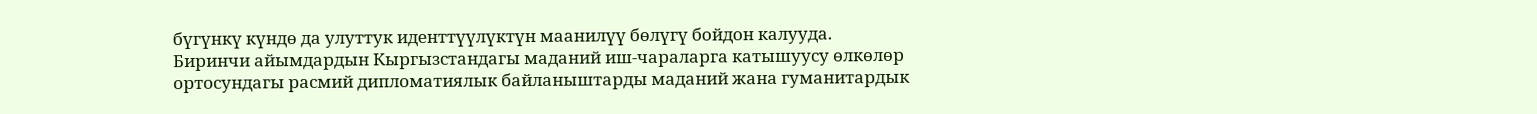бүгүнкү күндө да улуттук иденттүүлүктүн маанилүү бөлүгү бойдон калууда.
Биринчи айымдардын Кыргызстандагы маданий иш-чараларга катышуусу өлкөлөр ортосундагы расмий дипломатиялык байланыштарды маданий жана гуманитардык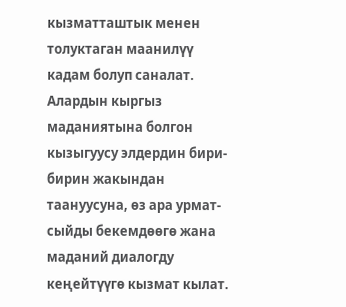кызматташтык менен толуктаган маанилүү кадам болуп саналат. Алардын кыргыз маданиятына болгон кызыгуусу элдердин бири-бирин жакындан таануусуна, өз ара урмат-сыйды бекемдөөгө жана маданий диалогду кеңейтүүгө кызмат кылат.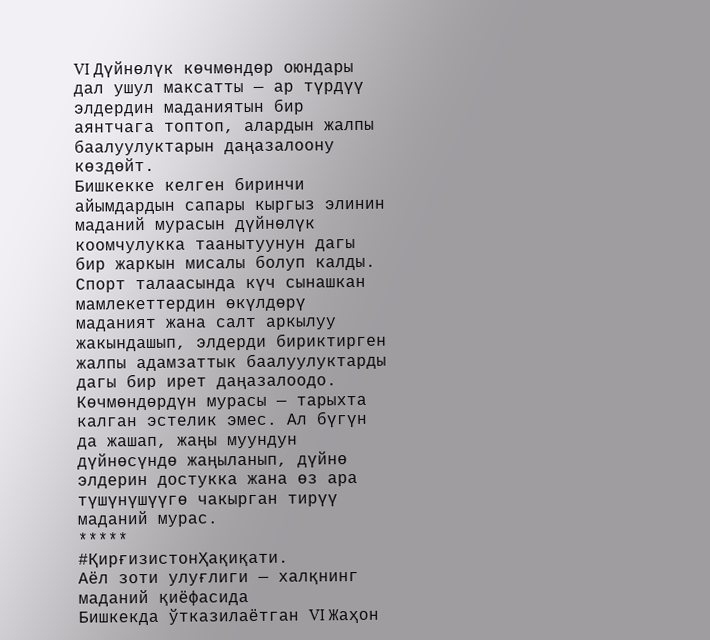VI Дүйнөлүк көчмөндөр оюндары дал ушул максатты — ар түрдүү элдердин маданиятын бир аянтчага топтоп, алардын жалпы баалуулуктарын даңазалоону көздөйт.
Бишкекке келген биринчи айымдардын сапары кыргыз элинин маданий мурасын дүйнөлүк коомчулукка таанытуунун дагы бир жаркын мисалы болуп калды. Спорт талаасында күч сынашкан мамлекеттердин өкүлдөрү маданият жана салт аркылуу жакындашып, элдерди бириктирген жалпы адамзаттык баалуулуктарды дагы бир ирет даңазалоодо.
Көчмөндөрдүн мурасы — тарыхта калган эстелик эмес. Ал бүгүн да жашап, жаңы муундун дүйнөсүндө жаңыланып, дүйнө элдерин достукка жана өз ара түшүнүшүүгө чакырган тирүү маданий мурас.
*****
#ҚирғизистонҲақиқати.
Аёл зоти улуғлиги — халқнинг маданий қиёфасида
Бишкекда ўтказилаётган VI Жаҳон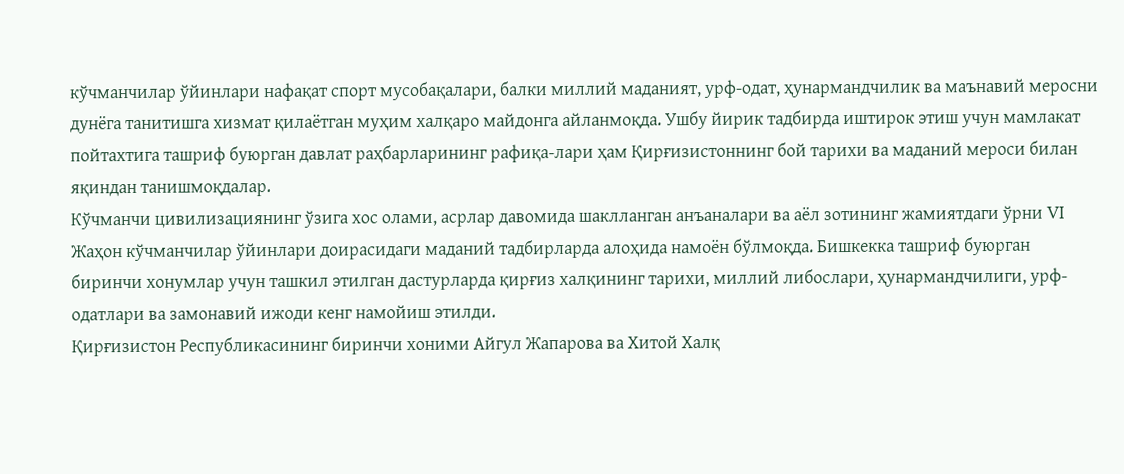кўчманчилар ўйинлари нафақат спорт мусобақалари, балки миллий маданият, урф-одат, ҳунармандчилик ва маънавий меросни дунёга танитишга хизмат қилаётган муҳим халқаро майдонга айланмоқда. Ушбу йирик тадбирда иштирок этиш учун мамлакат пойтахтига ташриф буюрган давлат раҳбарларининг рафиқа-лари ҳам Қирғизистоннинг бой тарихи ва маданий мероси билан яқиндан танишмоқдалар.
Кўчманчи цивилизациянинг ўзига хос олами, асрлар давомида шаклланган анъаналари ва аёл зотининг жамиятдаги ўрни VI Жаҳон кўчманчилар ўйинлари доирасидаги маданий тадбирларда алоҳида намоён бўлмоқда. Бишкекка ташриф буюрган биринчи хонумлар учун ташкил этилган дастурларда қирғиз халқининг тарихи, миллий либослари, ҳунармандчилиги, урф-одатлари ва замонавий ижоди кенг намойиш этилди.
Қирғизистон Республикасининг биринчи хоними Айгул Жапарова ва Хитой Халқ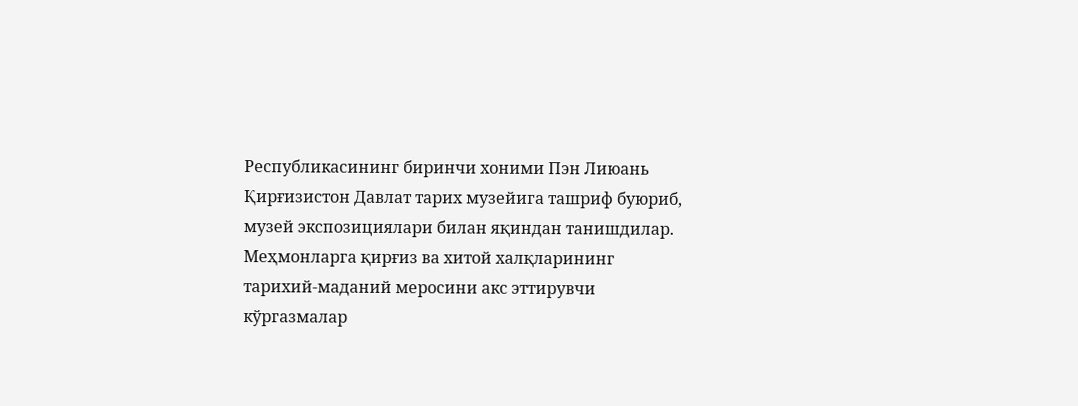Республикасининг биринчи хоними Пэн Лиюань Қирғизистон Давлат тарих музейига ташриф буюриб, музей экспозициялари билан яқиндан танишдилар.
Меҳмонларга қирғиз ва хитой халқларининг тарихий-маданий меросини акс эттирувчи кўргазмалар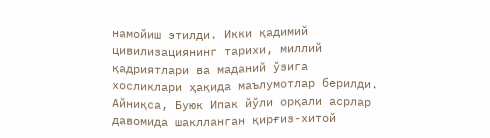намойиш этилди. Икки қадимий цивилизациянинг тарихи, миллий қадриятлари ва маданий ўзига хосликлари ҳақида маълумотлар берилди.
Айниқса, Буюк Ипак йўли орқали асрлар давомида шаклланган қирғиз-хитой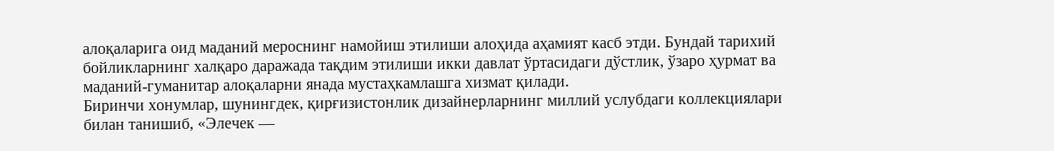алоқаларига оид маданий мероснинг намойиш этилиши алоҳида аҳамият касб этди. Бундай тарихий бойликларнинг халқаро даражада тақдим этилиши икки давлат ўртасидаги дўстлик, ўзаро ҳурмат ва маданий-гуманитар алоқаларни янада мустаҳкамлашга хизмат қилади.
Биринчи хонумлар, шунингдек, қирғизистонлик дизайнерларнинг миллий услубдаги коллекциялари билан танишиб, «Элечек —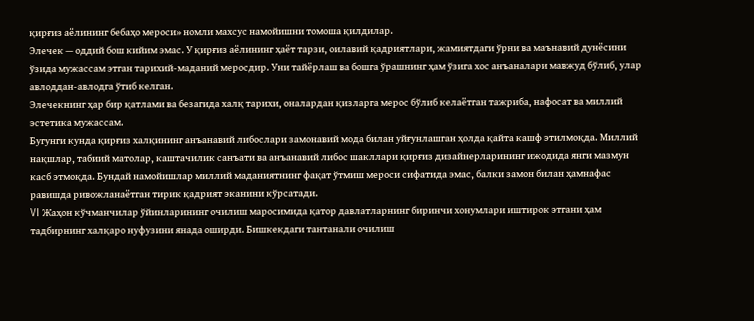қирғиз аёлининг бебаҳо мероси» номли махсус намойишни томоша қилдилар.
Элечек — оддий бош кийим эмас. У қирғиз аёлининг ҳаёт тарзи, оилавий қадриятлари, жамиятдаги ўрни ва маънавий дунёсини ўзида мужассам этган тарихий-маданий меросдир. Уни тайёрлаш ва бошга ўрашнинг ҳам ўзига хос анъаналари мавжуд бўлиб, улар авлоддан-авлодга ўтиб келган.
Элечекнинг ҳар бир қатлами ва безагида халқ тарихи, оналардан қизларга мерос бўлиб келаётган тажриба, нафосат ва миллий эстетика мужассам.
Бугунги кунда қирғиз халқининг анъанавий либослари замонавий мода билан уйғунлашган ҳолда қайта кашф этилмоқда. Миллий нақшлар, табиий матолар, каштачилик санъати ва анъанавий либос шакллари қирғиз дизайнерларининг ижодида янги мазмун касб этмоқда. Бундай намойишлар миллий маданиятнинг фақат ўтмиш мероси сифатида эмас, балки замон билан ҳамнафас равишда ривожланаётган тирик қадрият эканини кўрсатади.
VI Жаҳон кўчманчилар ўйинларининг очилиш маросимида қатор давлатларнинг биринчи хонумлари иштирок этгани ҳам тадбирнинг халқаро нуфузини янада оширди. Бишкекдаги тантанали очилиш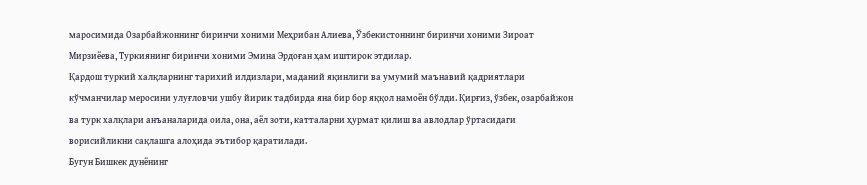маросимида Озарбайжоннинг биринчи хоними Меҳрибан Алиева, Ўзбекистоннинг биринчи хоними Зироат Мирзиёева, Туркиянинг биринчи хоними Эмина Эрдоған ҳам иштирок этдилар.
Қардош туркий халқларнинг тарихий илдизлари, маданий яқинлиги ва умумий маънавий қадриятлари кўчманчилар меросини улуғловчи ушбу йирик тадбирда яна бир бор яққол намоён бўлди. Қирғиз, ўзбек, озарбайжон ва турк халқлари анъаналарида оила, она, аёл зоти, катталарни ҳурмат қилиш ва авлодлар ўртасидаги ворисийликни сақлашга алоҳида эътибор қаратилади.
Бугун Бишкек дунёнинг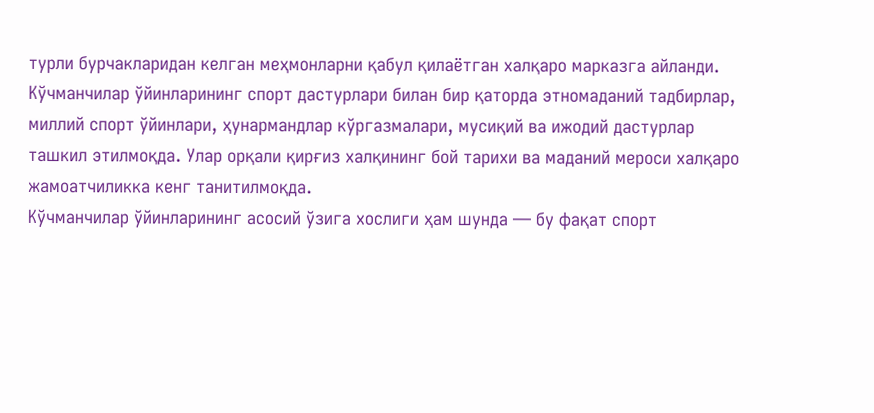турли бурчакларидан келган меҳмонларни қабул қилаётган халқаро марказга айланди. Кўчманчилар ўйинларининг спорт дастурлари билан бир қаторда этномаданий тадбирлар, миллий спорт ўйинлари, ҳунармандлар кўргазмалари, мусиқий ва ижодий дастурлар ташкил этилмоқда. Улар орқали қирғиз халқининг бой тарихи ва маданий мероси халқаро жамоатчиликка кенг танитилмоқда.
Кўчманчилар ўйинларининг асосий ўзига хослиги ҳам шунда — бу фақат спорт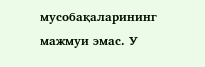мусобақаларининг мажмуи эмас. У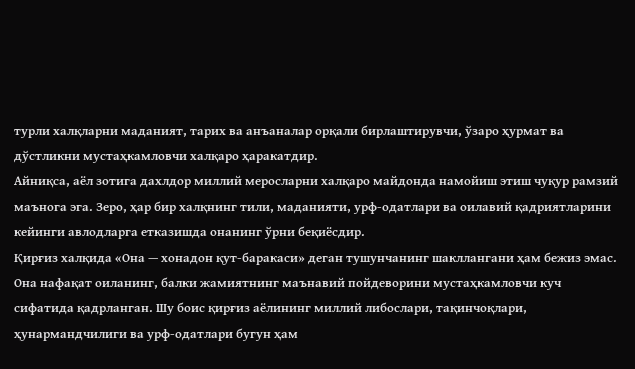турли халқларни маданият, тарих ва анъаналар орқали бирлаштирувчи, ўзаро ҳурмат ва дўстликни мустаҳкамловчи халқаро ҳаракатдир.
Айниқса, аёл зотига дахлдор миллий меросларни халқаро майдонда намойиш этиш чуқур рамзий маънога эга. Зеро, ҳар бир халқнинг тили, маданияти, урф-одатлари ва оилавий қадриятларини кейинги авлодларга етказишда онанинг ўрни беқиёсдир.
Қирғиз халқида «Она — хонадон қут-баракаси» деган тушунчанинг шакллангани ҳам бежиз эмас. Она нафақат оиланинг, балки жамиятнинг маънавий пойдеворини мустаҳкамловчи куч сифатида қадрланган. Шу боис қирғиз аёлининг миллий либослари, тақинчоқлари, ҳунармандчилиги ва урф-одатлари бугун ҳам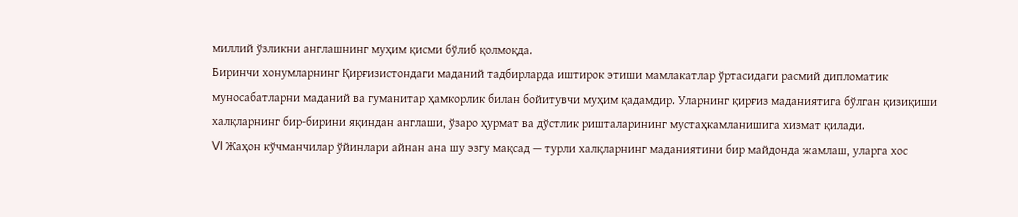миллий ўзликни англашнинг муҳим қисми бўлиб қолмоқда.
Биринчи хонумларнинг Қирғизистондаги маданий тадбирларда иштирок этиши мамлакатлар ўртасидаги расмий дипломатик муносабатларни маданий ва гуманитар ҳамкорлик билан бойитувчи муҳим қадамдир. Уларнинг қирғиз маданиятига бўлган қизиқиши халқларнинг бир-бирини яқиндан англаши, ўзаро ҳурмат ва дўстлик ришталарининг мустаҳкамланишига хизмат қилади.
VI Жаҳон кўчманчилар ўйинлари айнан ана шу эзгу мақсад — турли халқларнинг маданиятини бир майдонда жамлаш, уларга хос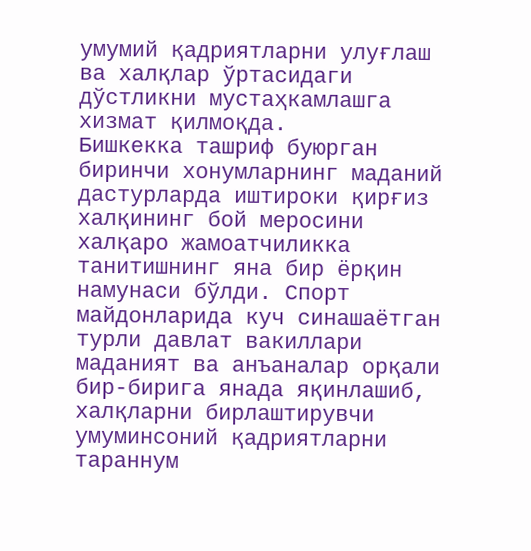умумий қадриятларни улуғлаш ва халқлар ўртасидаги дўстликни мустаҳкамлашга хизмат қилмоқда.
Бишкекка ташриф буюрган биринчи хонумларнинг маданий дастурларда иштироки қирғиз халқининг бой меросини халқаро жамоатчиликка танитишнинг яна бир ёрқин намунаси бўлди. Спорт майдонларида куч синашаётган турли давлат вакиллари маданият ва анъаналар орқали бир-бирига янада яқинлашиб, халқларни бирлаштирувчи умуминсоний қадриятларни тараннум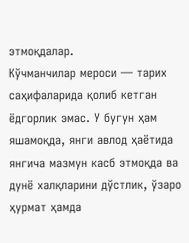этмоқдалар.
Кўчманчилар мероси — тарих саҳифаларида қолиб кетган ёдгорлик эмас. У бугун ҳам яшамоқда, янги авлод ҳаётида янгича мазмун касб этмоқда ва дунё халқларини дўстлик, ўзаро ҳурмат ҳамда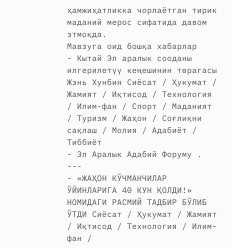ҳамжиҳатликка чорлаётган тирик маданий мерос сифатида давом этмоқда.
Мавзуга оид бошқа хабарлар
- Кытай Эл аралык сооданы илгерилетүү кеңешинин төрагасы Жэнь Хунбин Сиёсат / Ҳукумат / Жамият / Иқтисод / Технология / Илим-фан / Спорт / Маданият / Туризм / Жаҳон / Соғлиқни сақлаш / Молия / Адабиёт / Тиббиёт
- Эл Аралык Адабий Форуму . ---
- «ЖАҲОН КЎЧМАНЧИЛАР ЎЙИНЛАРИГА 40 КУН ҚОЛДИ!» НОМИДАГИ РАСМИЙ ТАДБИР БЎЛИБ ЎТДИ Сиёсат / Ҳукумат / Жамият / Иқтисод / Технология / Илим-фан /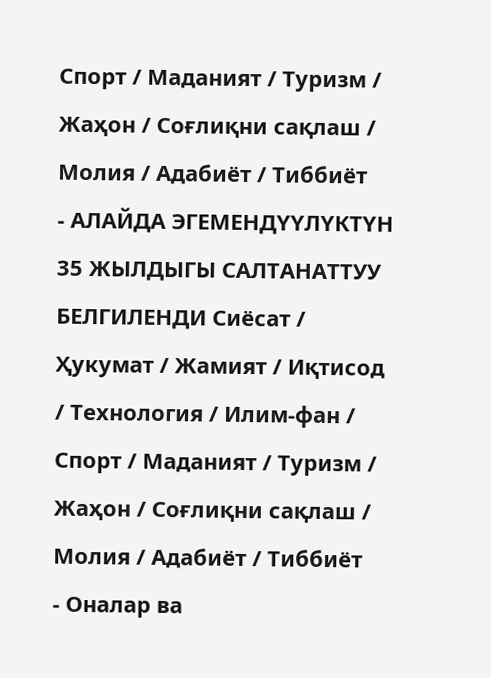Спорт / Маданият / Туризм / Жаҳон / Соғлиқни сақлаш / Молия / Адабиёт / Тиббиёт
- АЛАЙДА ЭГЕМЕНДҮҮЛҮКТҮН 35 ЖЫЛДЫГЫ САЛТАНАТТУУ БЕЛГИЛЕНДИ Сиёсат / Ҳукумат / Жамият / Иқтисод / Технология / Илим-фан / Спорт / Маданият / Туризм / Жаҳон / Соғлиқни сақлаш / Молия / Адабиёт / Тиббиёт
- Оналар ва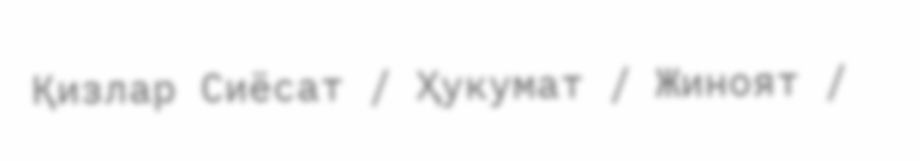Қизлар Сиёсат / Ҳукумат / Жиноят /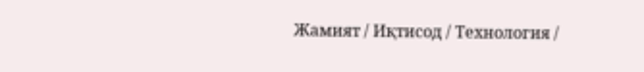Жамият / Иқтисод / Технология /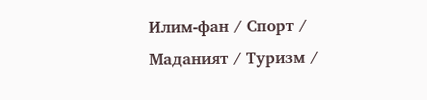Илим-фан / Спорт / Маданият / Туризм /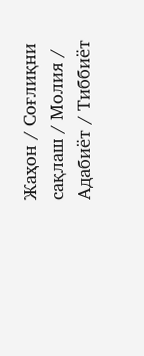Жаҳон / Соғлиқни сақлаш / Молия / Адабиёт / Тиббиёт